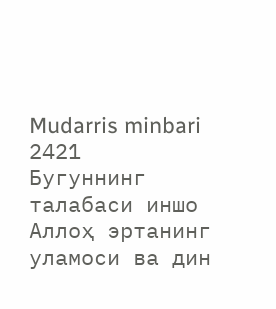Mudarris minbari
2421
Бугуннинг талабаси иншо Аллоҳ эртанинг уламоси ва дин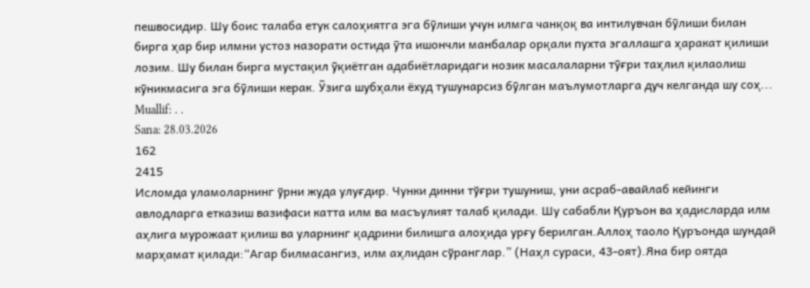пешвосидир. Шу боис талаба етук салоҳиятга эга бӯлиши учун илмга чанқоқ ва интилувчан бӯлиши билан бирга ҳар бир илмни устоз назорати остида ӯта ишончли манбалар орқали пухта эгаллашга ҳаракат қилиши лозим. Шу билан бирга мустақил ӯқиётган адабиётларидаги нозик масалаларни тӯғри таҳлил қилаолиш кӯникмасига эга бӯлиши керак. Ӯзига шубҳали ёхуд тушунарсиз бӯлган маълумотларга дуч келганда шу соҳ...
Muallif: . .
Sana: 28.03.2026
162
2415
Исломда уламоларнинг ўрни жуда улуғдир. Чунки динни тўғри тушуниш, уни асраб-авайлаб кейинги авлодларга етказиш вазифаси катта илм ва масъулият талаб қилади. Шу сабабли Қуръон ва ҳадисларда илм аҳлига мурожаат қилиш ва уларнинг қадрини билишга алоҳида урғу берилган.Аллоҳ таоло Қуръонда шундай марҳамат қилади:“Агар билмасангиз, илм аҳлидан сўранглар.” (Наҳл сураси, 43-оят).Яна бир оятда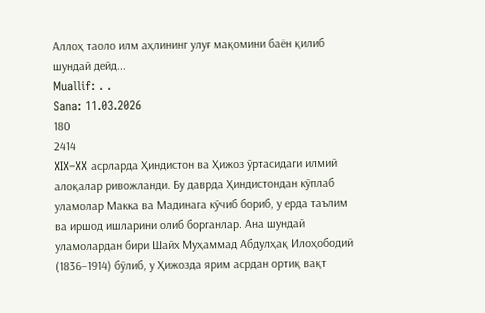Аллоҳ таоло илм аҳлининг улуғ мақомини баён қилиб шундай дейд...
Muallif: . .
Sana: 11.03.2026
180
2414
XIX–XX асрларда Ҳиндистон ва Ҳижоз ўртасидаги илмий алоқалар ривожланди. Бу даврда Ҳиндистондан кўплаб уламолар Макка ва Мадинага кўчиб бориб, у ерда таълим ва иршод ишларини олиб борганлар. Ана шундай уламолардан бири Шайх Муҳаммад Абдулҳақ Илоҳободий (1836–1914) бўлиб, у Ҳижозда ярим асрдан ортиқ вақт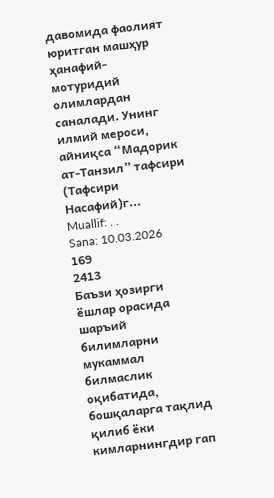давомида фаолият юритган машҳур ҳанафий-мотуридий олимлардан саналади. Унинг илмий мероси, айниқса “Мадорик ат-Танзил” тафсири (Тафсири Насафий)г...
Muallif: . .
Sana: 10.03.2026
169
2413
Баъзи ҳозирги ёшлар орасида шаръий билимларни мукаммал билмаслик оқибатида, бошқаларга тақлид қилиб ёки кимларнингдир гап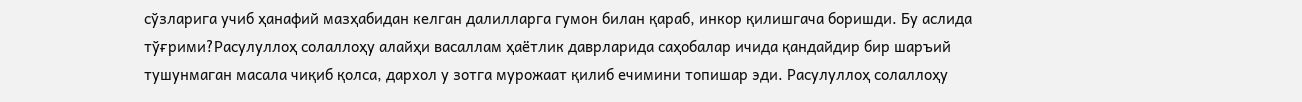сўзларига учиб ҳанафий мазҳабидан келган далилларга гумон билан қараб, инкор қилишгача боришди. Бу аслида тўғрими?Расулуллоҳ солаллоҳу алайҳи васаллам ҳаётлик даврларида саҳобалар ичида қандайдир бир шаръий тушунмаган масала чиқиб қолса, дархол у зотга мурожаат қилиб ечимини топишар эди. Расулуллоҳ солаллоҳу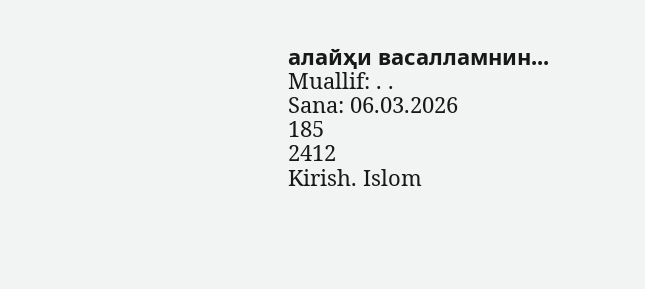алайҳи васалламнин...
Muallif: . .
Sana: 06.03.2026
185
2412
Kirish. Islom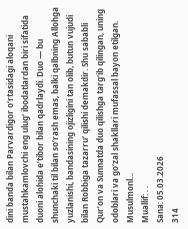dini banda bilan Parvardigor o‘rtasidagi aloqani mustahkamlovchi eng ulug‘ ibodatlardan biri sifatida duoni alohida e’tibor bilan qadrlaydi. Duo — bu shunchaki til bilan so‘rash emas, balki qalbning Allohga yuzlanishi, bandasining ojizligini tan olib, butun vujudi bilan Robbiga tazarru‘ qilishi demakdir. Shu sababli Qur’on va Sunnatda duo qilishga targ‘ib qilingan, uning odoblari va go‘zal shakllari mufassal bayon etilgan. Musulmonl...
Muallif: . .
Sana: 05.03.2026
314